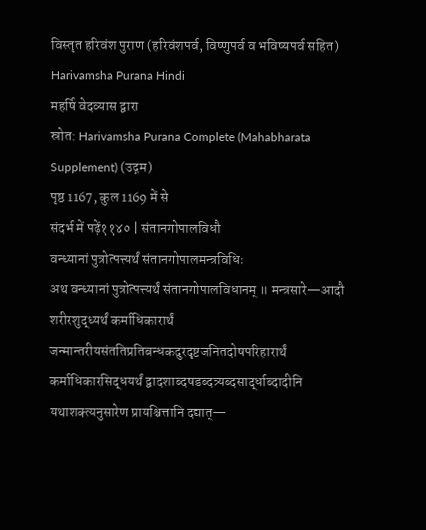विस्तृत हरिवंश पुराण (हरिवंशपर्व, विष्णुपर्व व भविष्यपर्व सहित)
Harivamsha Purana Hindi
महर्षि वेदव्यास द्वारा
स्रोत: Harivamsha Purana Complete (Mahabharata Supplement) (उद्गम)
पृष्ठ 1167, कुल 1169 में से
संदर्भ में पढ़ें११४० | संतानगोपालविधौ
वन्ध्यानां पुत्रोत्पत्त्यर्थं संतानगोपालमन्त्रविधिः
अथ वन्ध्यानां पुत्रोत्पत्त्यर्थं संतानगोपालविधानम् ॥ मन्त्रसारे—आदौ शरीरशुद्ध्यर्थं कर्माधिकारार्थं जन्मान्तरीयसंततिप्रतिबन्धकदुरदृष्टजनितदोषपरिहारार्थं कर्माधिकारसिद्धयर्थं द्वादशाब्दषडब्दत्र्यब्दसार्द्धाब्दादीनि यथाशक्त्यनुसारेण प्रायश्चित्तानि दद्यात्—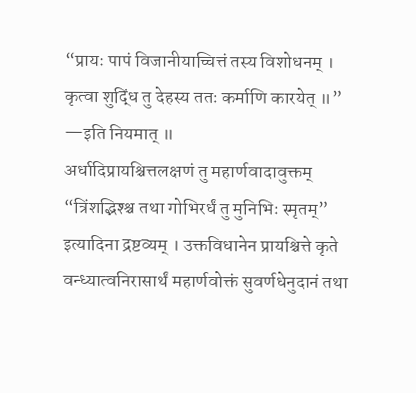“प्रायः पापं विजानीयाच्चित्तं तस्य विशोधनम् ।
कृत्वा शुद्धिं तु देहस्य ततः कर्माणि कारयेत् ॥”
—इति नियमात् ॥
अर्धादिप्रायश्चित्तलक्षणं तु महार्णवादावुक्तम्
“त्रिंशद्भिश्श्च तथा गोभिरर्धं तु मुनिभिः स्मृतम्”
इत्यादिना द्रष्टव्यम् । उक्तविधानेन प्रायश्चित्ते कृते वन्ध्यात्वनिरासार्थं महार्णवोक्तं सुवर्णधेनुदानं तथा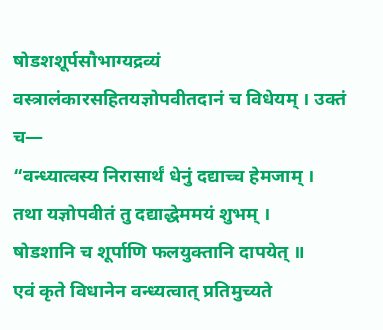षोडशशूर्पसौभाग्यद्रव्यं वस्त्रालंकारसहितयज्ञोपवीतदानं च विधेयम् । उक्तं च—
“वन्ध्यात्वस्य निरासार्थं धेनुं दद्याच्च हेमजाम् ।
तथा यज्ञोपवीतं तु दद्याद्धेममयं शुभम् ।
षोडशानि च शूर्पाणि फलयुक्तानि दापयेत् ॥
एवं कृते विधानेन वन्ध्यत्वात् प्रतिमुच्यते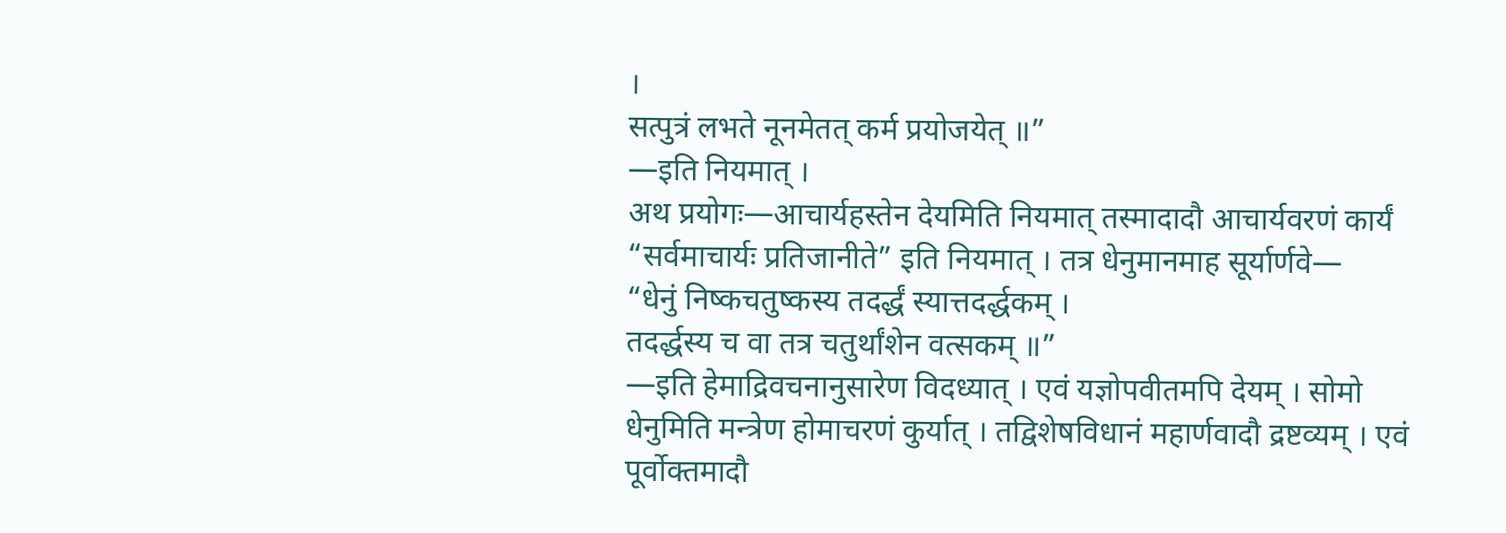।
सत्पुत्रं लभते नूनमेतत् कर्म प्रयोजयेत् ॥”
—इति नियमात् ।
अथ प्रयोगः—आचार्यहस्तेन देयमिति नियमात् तस्मादादौ आचार्यवरणं कार्यं “सर्वमाचार्यः प्रतिजानीते” इति नियमात् । तत्र धेनुमानमाह सूर्यार्णवे—
“धेनुं निष्कचतुष्कस्य तदर्द्धं स्यात्तदर्द्धकम् ।
तदर्द्धस्य च वा तत्र चतुर्थांशेन वत्सकम् ॥”
—इति हेमाद्रिवचनानुसारेण विदध्यात् । एवं यज्ञोपवीतमपि देयम् । सोमो धेनुमिति मन्त्रेण होमाचरणं कुर्यात् । तद्विशेषविधानं महार्णवादौ द्रष्टव्यम् । एवं पूर्वोक्तमादौ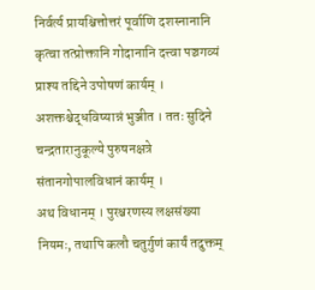निर्वर्त्य प्रायश्चित्तोत्तरं पूर्वाणि दशस्नानानि कृत्वा तत्प्रोक्तानि गोदानानि दत्त्वा पञ्चगव्यं प्राश्य तद्दिने उपोषणं कार्यम् । अशक्तश्चेद्धविष्यान्नं भुञ्जीत । ततः सुदिने चन्द्रतारानुकूल्ये पुरुषनक्षत्रे संतानगोपालविधानं कार्यम् ।
अथ विधानम् । पुरश्चरणस्य लक्षसंख्या नियमः, तथापि कलौ चतुर्गुणं कार्यं तदुक्तम्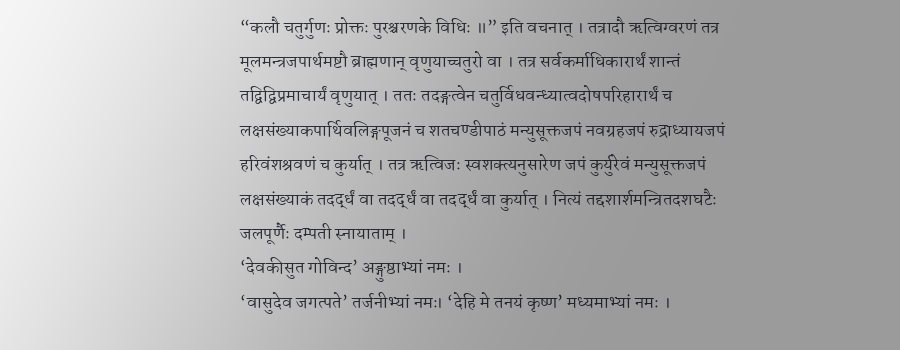“कलौ चतुर्गुणः प्रोक्तः पुरश्चरणके विधिः ॥” इति वचनात् । तत्रादौ ऋत्विग्वरणं तत्र मूलमन्त्रजपार्थमष्टौ ब्राह्मणान् वृणुयाच्चतुरो वा । तत्र सर्वकर्माधिकारार्थं शान्तं तद्विद्विप्रमाचार्यं वृणुयात् । ततः तदङ्गत्वेन चतुर्विधवन्ध्यात्वदोषपरिहारार्थं च लक्षसंख्याकपार्थिवलिङ्गपूजनं च शतचण्डीपाठं मन्युसूक्तजपं नवग्रहजपं रुद्राध्यायजपं हरिवंशश्रवणं च कुर्यात् । तत्र ऋत्विजः स्वशक्त्यनुसारेण जपं कुर्युरेवं मन्युसूक्तजपं लक्षसंख्याकं तदर्द्धं वा तदर्द्धं वा तदर्द्धं वा कुर्यात् । नित्यं तद्दशार्शमन्त्रितदशघटैः जलपूर्णैः दम्पती स्नायाताम् ।
‘देवकीसुत गोविन्द’ अङ्गुष्ठाभ्यां नमः ।
‘वासुदेव जगत्पते’ तर्जनीभ्यां नमः। ‘देहि मे तनयं कृष्ण’ मध्यमाभ्यां नमः ।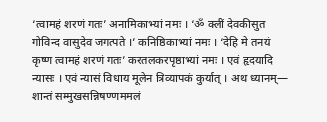‘त्वामहं शरणं गतः’ अनामिकाभ्यां नमः । ‘ॐ क्लीं देवकीसुत गोविन्द वासुदेव जगत्पते ।’ कनिष्ठिकाभ्यां नमः । ‘देहि मे तनयं कृष्ण त्वामहं शरणं गतः’ करतलकरपृष्ठाभ्यां नमः । एवं हृदयादि न्यासः । एवं न्यासं विधाय मूलेन त्रिव्यापकं कुर्यात् । अथ ध्यानम्—
शान्तं सम्मुखसन्निषण्णममलं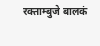रक्ताम्बुजे बालकं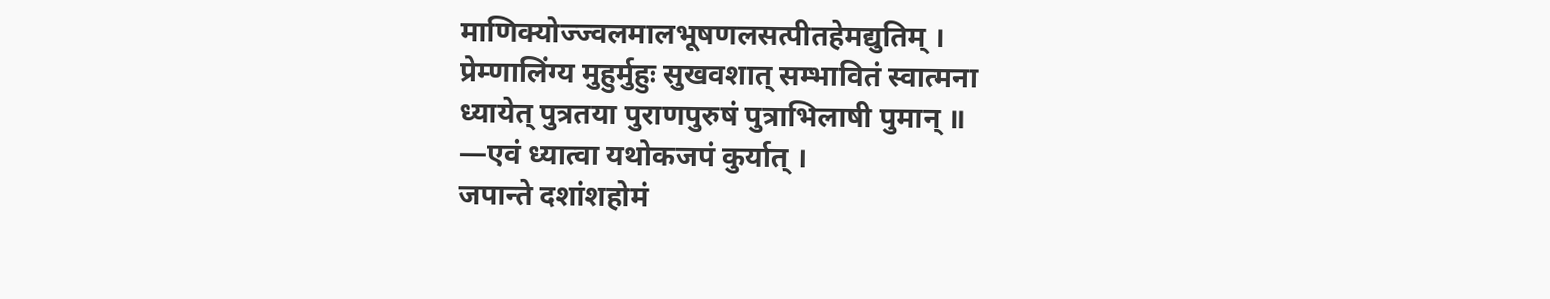माणिक्योज्ज्वलमालभूषणलसत्पीतहेमद्युतिम् ।
प्रेम्णालिंग्य मुहुर्मुहुः सुखवशात् सम्भावितं स्वात्मना
ध्यायेत् पुत्रतया पुराणपुरुषं पुत्राभिलाषी पुमान् ॥
—एवं ध्यात्वा यथोकजपं कुर्यात् ।
जपान्ते दशांशहोमं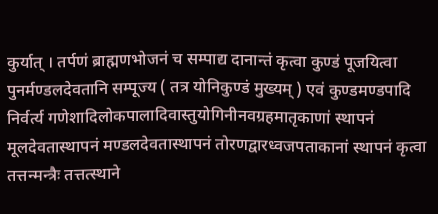कुर्यात् । तर्पणं ब्राह्मणभोजनं च सम्पाद्य दानान्तं कृत्वा कुण्डं पूजयित्वा पुनर्मण्डलदेवतानि सम्पूज्य ( तत्र योनिकुण्डं मुख्यम् ) एवं कुण्डमण्डपादि निर्वर्त्य गणेशादिलोकपालादिवास्तुयोगिनीनवग्रहमातृकाणां स्थापनं मूलदेवतास्थापनं मण्डलदेवतास्थापनं तोरणद्वारध्वजपताकानां स्थापनं कृत्वा तत्तन्मन्त्रैः तत्तत्स्थाने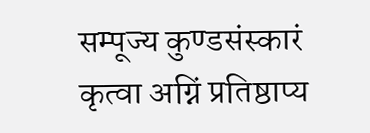सम्पूज्य कुण्डसंस्कारं कृत्वा अग्निं प्रतिष्ठाप्य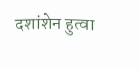दशांशेन हुत्वा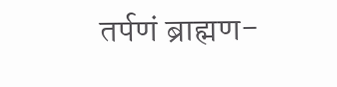तर्पणं ब्राह्मण-